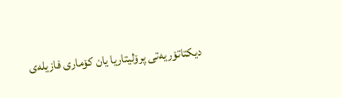دیکتاتۆریەتی پرۆلیتاریا یان کۆماری فازیلەی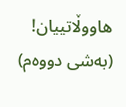هاووڵاتییان! (بەشی دووەم)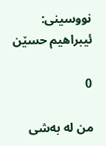نووسینی: ئیبراهیم حسێن

0

من لە بەشی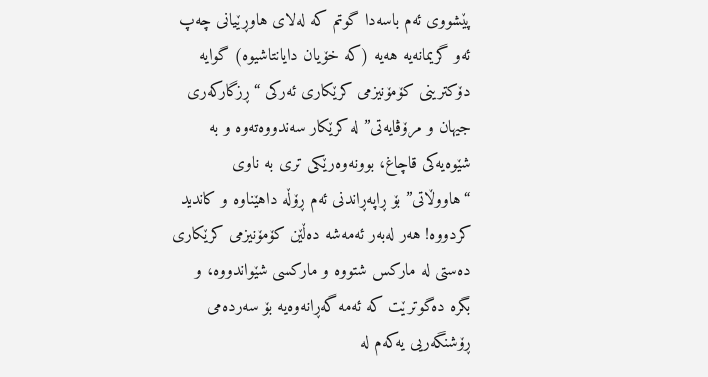پێشووی ئەم باسەدا گوتم کە لەلای هاوڕێیانی چەپ ئەو گریمانەیە هەیە (کە خۆیان دایانتاشیوە) گوایە دۆکترینی کۆمۆنیزمی کرێکاری ئەرکی “ڕزگارکەری جیهان و مرۆڤایەتی” لە کرێکار سەندووەتەوە و بە شێوەیەکی قاچاغ، بوونەوەرێکی تری بە ناوی “هاووڵاتی” بۆ ڕاپەڕاندنی ئەم ڕۆڵە داهێناوە و کاندید کردووە! هەر لەبەر ئەمەشە دەڵێن کۆمۆنیزمی کرێکاری دەستی لە مارکس شتووە و مارکسی شێواندووە، و بگرە دەگوترێت کە ئەمە گەڕانەوەیە بۆ سەردەمی ڕۆشنگەریی یەکەم لە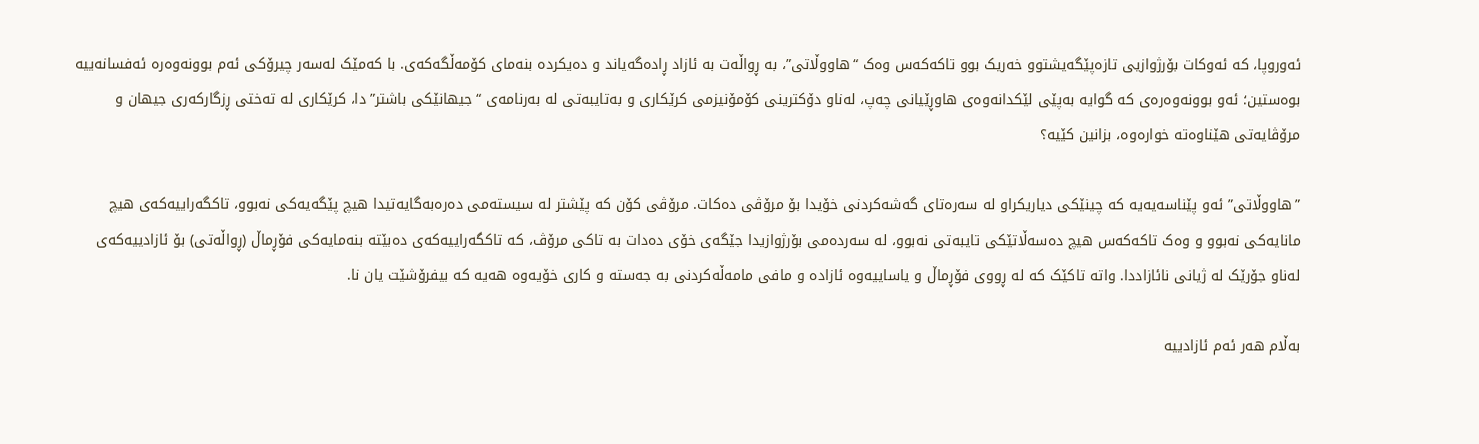ئەوروپا، کە ئەوکات بۆرژوازیی تازەپێگەیشتوو خەریک بوو تاکەکەس وەک “هاووڵاتی”، بە ڕواڵەت بە ئازاد ڕادەگەیاند و دەیکردە بنەمای کۆمەڵگەکەی. با کەمێک لەسەر چیرۆکی ئەم بوونەوەرە ئەفسانەییە بوەستین؛ ئەو بوونەوەرەی کە گوایە بەپێی لێکدانەوەی هاوڕێیانی چەپ، لەناو دۆکترینی کۆمۆنیزمی کرێکاری و بەتایبەتی لە بەرنامەی “جیهانێکی باشتر”دا، کرێکاری لە تەختی ڕزگارکەری جیهان و مرۆڤایەتی هێناوەتە خوارەوە، بزانین کێیە؟

”هاووڵاتی” ئەو پێناسەیەیە کە چینێکی دیاریکراو لە سەرەتای گەشەکردنی خۆیدا بۆ مرۆڤی دەکات. مرۆڤی کۆن کە پێشتر لە سیستەمی دەرەبەگایەتیدا هیچ پێگەیەکی نەبوو، تاکگەراییەکەی هیچ مانایەکی نەبوو و وەک تاکەکەس هیچ دەسەڵاتێکی تایبەتی نەبوو، لە سەردەمی بۆرژوازیدا جێگەی خۆی دەدات بە تاکی مرۆڤ، کە تاکگەراییەکەی دەبێتە بنەمایەکی فۆڕماڵ (ڕواڵەتی) بۆ ئازادییەکەی لەناو جۆرێک لە ژیانی نائازاددا. واتە تاکێک کە لە ڕووی فۆڕماڵ و یاساییەوە ئازادە و مافی مامەڵەکردنی بە جەستە و کاری خۆیەوە هەیە کە بیفرۆشێت یان نا.

بەڵام هەر ئەم ئازادییە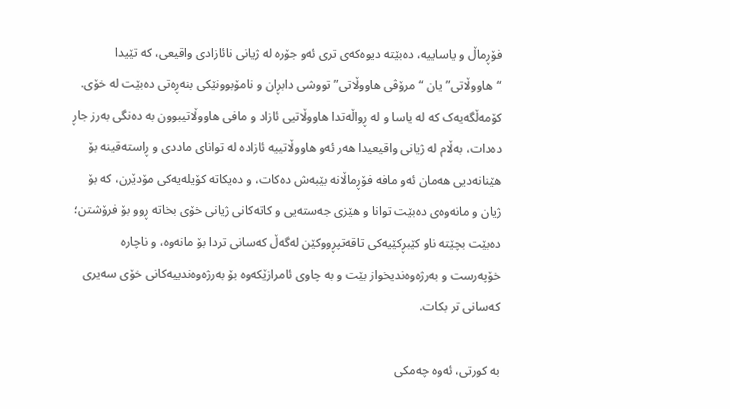فۆڕماڵ و یاساییە، دەبێتە دیوەکەی تری ئەو جۆرە لە ژیانی نائازادی واقیعی، کە تێیدا “هاووڵاتی” یان “مرۆڤی هاووڵاتی” تووشی دابڕان و نامۆبوونێکی بنەڕەتی دەبێت لە خۆی. کۆمەڵگەیەک کە لە یاسا و لە ڕواڵەتدا هاووڵاتیی ئازاد و مافی هاووڵاتیبوون بە دەنگی بەرز جاڕ دەدات، بەڵام لە ژیانی واقیعیدا هەر ئەو هاووڵاتییە ئازادە لە توانای ماددی و ڕاستەقینە بۆ هێنانەدیی هەمان ئەو مافە فۆڕماڵانە بێبەش دەکات، و دەیکاتە کۆیلەیەکی مۆدێرن، کە بۆ ژیان و مانەوەی دەبێت توانا و هێزی جەستەیی و کاتەکانی ژیانی خۆی بخاتە ڕوو بۆ فرۆشتن؛ دەبێت بچێتە ناو کێبڕکێیەکی تاقەتپڕووکێن لەگەڵ کەسانی تردا بۆ مانەوە، و ناچارە خۆپەرست و بەرژەوەندیخواز بێت و بە چاوی ئامرازێکەوە بۆ بەرژەوەندییەکانی خۆی سەیری کەسانی تر بکات.

بە کورتی، ئەوە چەمکی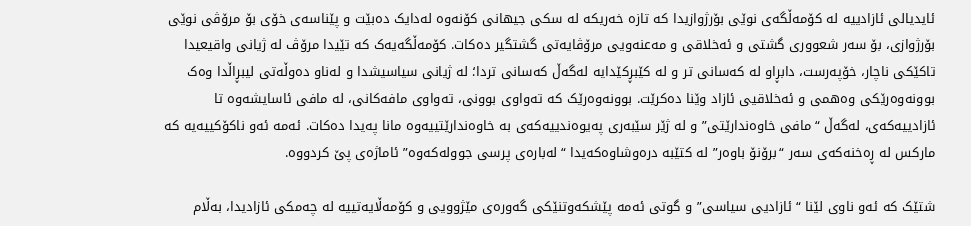ئایدیالی ئازادییە لە کۆمەڵگەی نوێی بۆرژوازیدا کە تازە خەریکە لە سکی جیهانی کۆنەوە لەدایک دەبێت و پێناسەی خۆی بۆ مرۆڤی نوێی بۆرژوازی، بۆ سەر شعووری گشتی و ئەخلاقی و مەعنەویی مرۆڤایەتی گشتگیر دەکات. کۆمەڵگەیەک کە تێیدا مرۆڤ لە ژیانی واقیعیدا تاکێکی ناچار، خۆپەرست، دابڕاو لە کەسانی تر و لە کێبڕکێدایە لەگەڵ کەسانی تردا؛ لە ژیانی سیاسیشدا و لەناو دەوڵەتی لیبڕاڵدا وەک بوونەوەرێکی وەهمی و ئەخلاقیی ئازاد وێنا دەکرێت. بوونەوەرێک کە تەواوی بوونی، تەواوی مافەکانی، لە مافی ئاسایشەوە تا ئازادییەکەی، لەگەڵ “مافی خاوەندارێتی” و لە ژێر سێبەری پەیوەندییەکەی بە خاوەندارێتییەوە مانا پەیدا دەکات. ئەمە ئەو ناکۆکییەیە کە مارکس لە ڕەخنەکەی سەر “برۆنۆ باوەر” لە کتێبە درەوشاوەکەیدا “لەبارەی پرسی جوولەکەوە” ئاماژەی پێ کردووە.

شتێک کە ئەو ناوی لێنا “ئازادیی سیاسی” و گوتی ئەمە پێشکەوتنێکی گەورەی مێژوویی و کۆمەڵایەتییە لە چەمکی ئازادیدا، بەڵام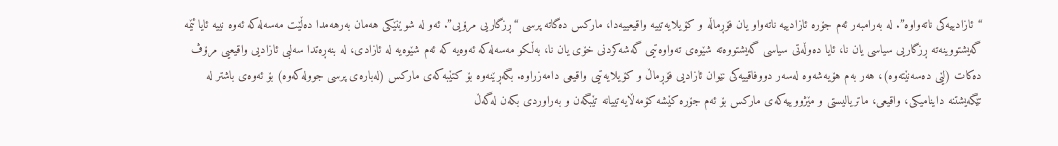“ئازادییەکی ناتەواوە”. لە بەرامبەر ئەم جۆرە ئازادییە ناتەواو یان فۆڕماڵە و کۆیلایەتییە واقیعییەدا، مارکس دەگاتە پرسی “ڕزگاریی مرۆیی”. ئەو لە شوێنێکی هەمان بەرهەمدا دەڵێت مەسەلەکە ئەوە نییە ئایا ئێمە گەیشتووینەتە ڕزگاریی سیاسی یان نا، ئایا دەوڵەتی سیاسی گەیشتووەتە شێوەی تەواوەتیی گەشەکردنی خۆی یان نا، بەڵکو مەسەلەکە ئەوەیە کە ئەم شێوەیە لە ئازادی، لە بنەڕەتدا سەلبی ئازادیی واقیعیی مرۆڤ دەکات (لێی دەسەنێتەوە)، هەر بەم هۆیەشەوە لەسەر دووفاقییەکی نێوان ئازادیی فۆڕماڵ و کۆیلایەتیی واقیعی دامەزراوە. بگەڕێنەوە بۆ کتێبەکەی مارکس (لەبارەی پرسی جوولەکەوە) بۆ ئەوەی باشتر لە تێگەیشتنە داینامیکی، واقیعی، ماتریالیستی و مێژووییەکەی مارکس بۆ ئەم جۆرە کێشە کۆمەڵایەتییانە تێبگەن و بەراوردی بکەن لەگەڵ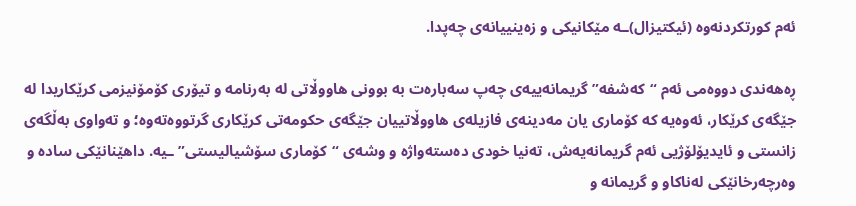ئەم کورتکردنەوە (ئیکتیزال)ـە مێکانیکی و زەینییانەی چەپدا.

ڕەهەندی دووەمی ئەم “کەشفە” گریمانەییەی چەپ سەبارەت بە بوونی هاووڵاتی لە بەرنامە و تیۆری کۆمۆنیزمی کرێکاریدا لە جێگەی کرێکار، ئەوەیە کە کۆماری یان مەدینەی فازیلەی هاووڵاتییان جێگەی حکومەتی کرێکاری گرتووەتەوە؛ و تەواوی بەڵگەی زانستی و ئایدیۆلۆژیی ئەم گریمانەیەش، تەنیا خودی دەستەواژە و وشەی “کۆماری سۆشیالیستی”ـیە. داهێنانێکی سادە و وەرچەرخانێکی لەناکاو و گریمانە و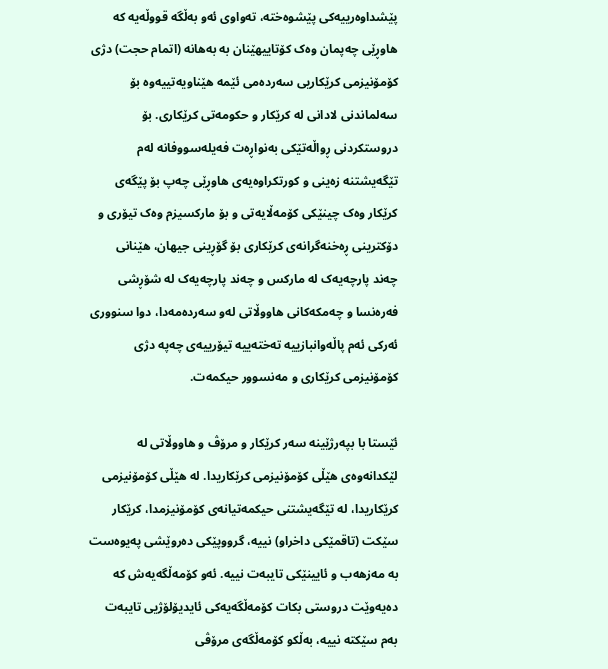پێشداوەرییەکی پێشوەختە، تەواوی ئەو بەڵگە قووڵەیە کە هاوڕێی چەپمان وەک کۆتاییهێنان بە بەهانە (اتمام حجت) دژی کۆمۆنیزمی کرێکاریی سەردەمی ئێمە هێناویەتییەوە بۆ سەلماندنی لادانی لە کرێکار و حکومەتی کرێکاری. بۆ دروستکردنی ڕواڵەتێکی بەنواڕەت فەیلەسووفانە لەم تێگەیشتنە زەینی و کورتکراوەیەی هاوڕێی چەپ بۆ پێگەی کرێکار وەک چینێکی کۆمەڵایەتی و بۆ مارکسیزم وەک تیۆری و دۆکترینی ڕەخنەگرانەی کرێکاری بۆ گۆڕینی جیهان، هێنانی چەند پارچەیەک لە مارکس و چەند پارچەیەک لە شۆڕشی فەرەنسا و چەمکەکانی هاووڵاتی لەو سەردەمەدا، دوا سنووری ئەرکی ئەم پاڵەوانبازییە تەختەییە تیۆرییەی چەپە دژی کۆمۆنیزمی کرێکاری و مەنسوور حیکمەت.

ئێستا با بپەرژێینە سەر کرێکار و مرۆڤ و هاووڵاتی لە لێکدانەوەی هێڵی کۆمۆنیزمی کرێکاریدا. لە هێڵی کۆمۆنیزمی کرێکاریدا، لە تێگەیشتنی حیکمەتیانەی کۆمۆنیزمدا، کرێکار سێکت (تاقمێکی داخراو) نییە، گرووپێکی دەروێشی پەیوەست بە مەزهەب و ئایینێکی تایبەت نییە. ئەو کۆمەڵگەیەش کە دەیەوێت دروستی بکات کۆمەڵگەیەکی ئایدیۆلۆژیی تایبەت بەم سێکتە نییە، بەڵکو کۆمەڵگەی مرۆڤی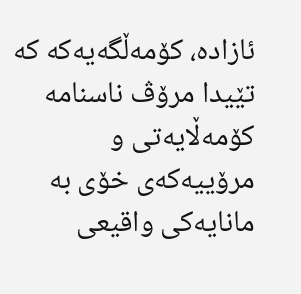ئازادە، کۆمەڵگەیەکە کە تێیدا مرۆڤ ناسنامە کۆمەڵایەتی و مرۆییەکەی خۆی بە مانایەکی واقیعی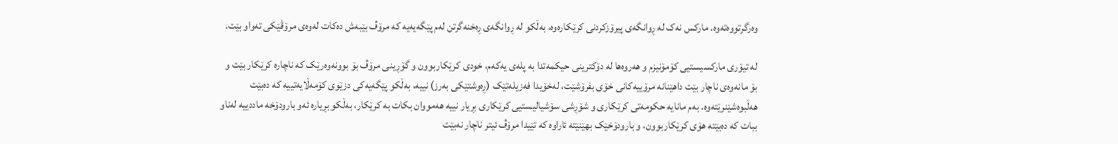وەرگرتووەتەوە. مارکس نەک لە ڕوانگەی پیرۆزکردنی کرێکارەوە، بەڵکو لە ڕوانگەی ڕەخنەگرتن لەم پێگەیەیە کە مرۆڤ بێبەش دەکات لەوەی مرۆڤێکی تەواو بێت.

لە تیۆری مارکسیستیی کۆمۆنیزم و هەروەها لە دۆکترینی حیکمەتدا بە پلەی یەکەم، خودی کرێکاربوون و گۆڕینی مرۆڤ بۆ بوونەوەرێک کە ناچارە کرێکار بێت و بۆ مانەوەی ناچار بێت داهێنانە مرۆییەکانی خۆی بفرۆشێت، لەخۆیدا فەزیلەتێک (ڕەوشتێکی بەرز) نییە، بەڵکو پێگەیەکی دزێوی کۆمەڵایەتییە کە دەبێت هەڵبوەشێنرێتەوە. بەم مانایە حکومەتی کرێکاری و شۆڕشی سۆشیالیستیی کرێکاری بڕیار نییە هەمووان بکات بە کرێکار، بەڵکو بڕیارە ئەو بارودۆخە ماددییە لەناو ببات کە دەبێتە هۆی کرێکاربوون، و بارودۆخێک بهێنێتە ئاراوە کە تێیدا مرۆڤ ئیتر ناچار نەبێت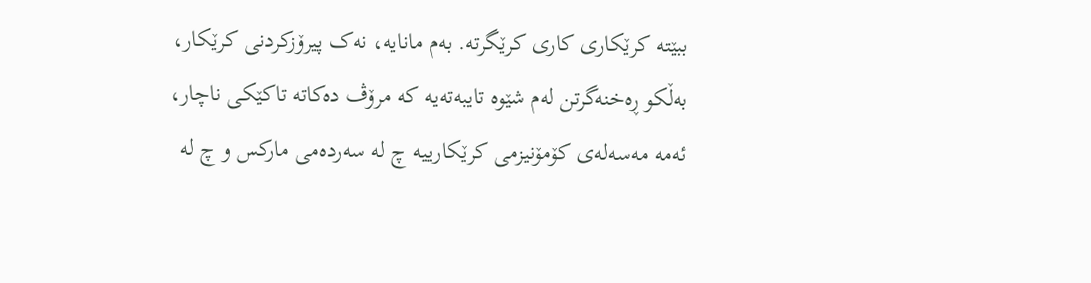ببێتە کرێکاری کاری کرێگرتە. بەم مانایە، نەک پیرۆزکردنی کرێکار، بەڵکو ڕەخنەگرتن لەم شێوە تایبەتەیە کە مرۆڤ دەکاتە تاکێکی ناچار، ئەمە مەسەلەی کۆمۆنیزمی کرێکارییە چ لە سەردەمی مارکس و چ لە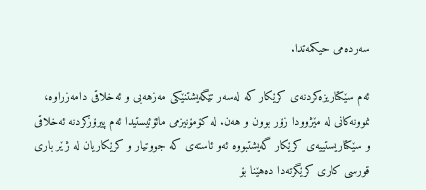سەردەمی حیکمەتدا.

ئەم سێکتاریزەکردنەی کرێکار کە لەسەر تێگەیشتنێکی مەزهەبی و ئەخلاقی دامەزراوە، نموونەکانی لە مێژوودا زۆر بوون و هەن. لە کۆمۆنیزمی مائۆئیستیدا ئەم پیرۆزکردنە ئەخلاقی و سێکتاریستییەی کرێکار گەیشتبووە ئەو ئاستەی کە جووتیار و کرێکاریان لە ژێر باری قورسی کاری کرێگرتەدا دەهێنا بۆ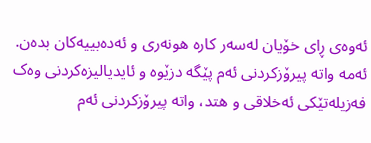ئەوەی ڕای خۆیان لەسەر کارە هونەری و ئەدەبییەکان بدەن. ئەمە واتە پیرۆزکردنی ئەم پێگە دزێوە و ئایدیالیزەکردنی وەک فەزیلەتێکی ئەخلاقی و هتد، واتە پیرۆزکردنی ئەم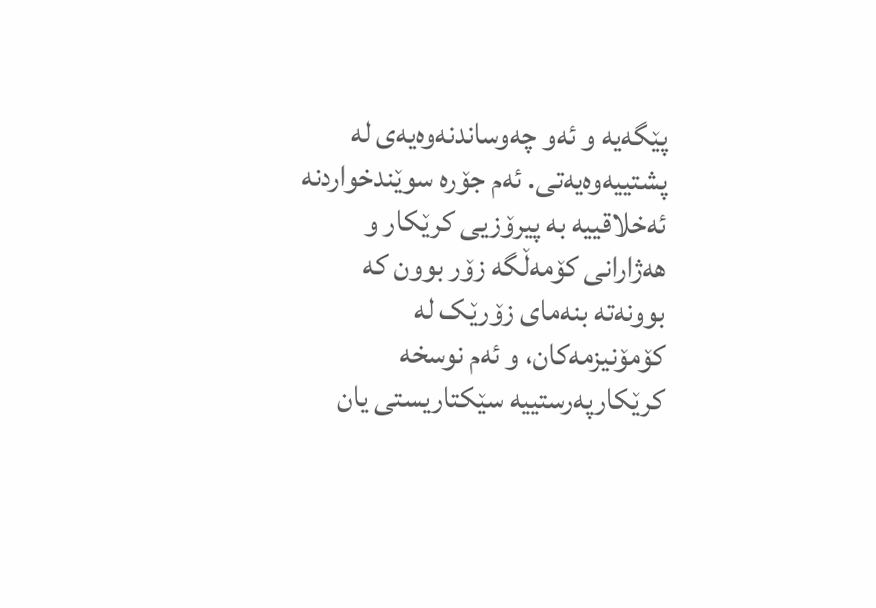پێگەیە و ئەو چەوساندنەوەیەی لە پشتییەوەیەتی. ئەم جۆرە سوێندخواردنە ئەخلاقییە بە پیرۆزیی کرێکار و هەژارانی کۆمەڵگە زۆر بوون کە بوونەتە بنەمای زۆرێک لە کۆمۆنیزمەکان، و ئەم نوسخە کرێکارپەرستییە سێکتاریستی یان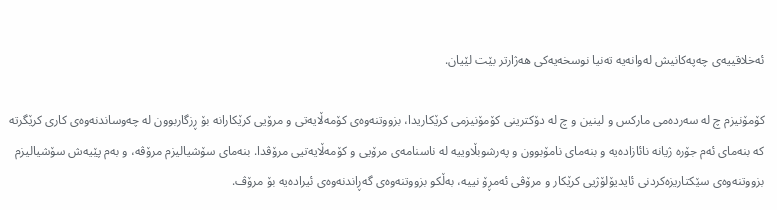ئەخلاقییەی چەپەکانیش لەوانەیە تەنیا نوسخەیەکی هەژارتر بێت لێیان.

کۆمۆنیزم چ لە سەردەمی مارکس و لینین و چ لە دۆکترینی کۆمۆنیزمی کرێکاریدا، بزووتنەوەی کۆمەڵایەتی و مرۆیی کرێکارانە بۆ ڕزگاربوون لە چەوساندنەوەی کاری کرێگرتە کە بنەمای ئەم جۆرە ژیانە نائازادەیە و بنەمای نامۆبوون و پەرشوبڵاوییە لە ناسنامەی مرۆیی و کۆمەڵایەتیی مرۆڤدا. بنەمای سۆشیالیزم مرۆڤە، و بەم پێیەش سۆشیالیزم بزووتنەوەی سێکتاریزەکردنی ئایدیۆلۆژیی کرێکار و مرۆڤی ئەمڕۆ نییە، بەڵکو بزووتنەوەی گەڕاندنەوەی ئیرادەیە بۆ مرۆڤ.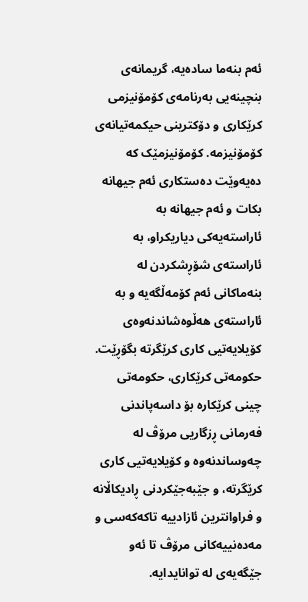ئەم بنەما سادەیە، گریمانەی بنچینەیی بەرنامەی کۆمۆنیزمی کرێکاری و دۆکترینی حیکمەتیانەی کۆمۆنیزمە. کۆمۆنیزمێک کە دەیەوێت دەستکاری ئەم جیهانە بکات و ئەم جیهانە بە ئاراستەیەکی دیاریکراو، بە ئاراستەی شۆڕشکردن لە بنەماکانی ئەم کۆمەڵگەیە و بە ئاراستەی هەڵوەشاندنەوەی کۆیلایەتیی کاری کرێگرتە بگۆڕێت. حکومەتی کرێکاری، حکومەتی چینی کرێکارە بۆ داسەپاندنی فەرمانی ڕزگاریی مرۆڤ لە چەوساندنەوە و کۆیلایەتیی کاری کرێگرتە، و جێبەجێکردنی ڕادیکاڵانە و فراوانترین ئازادییە تاکەکەسی و مەدەنییەکانی مرۆڤ تا ئەو جێگەیەی لە توانایدایە.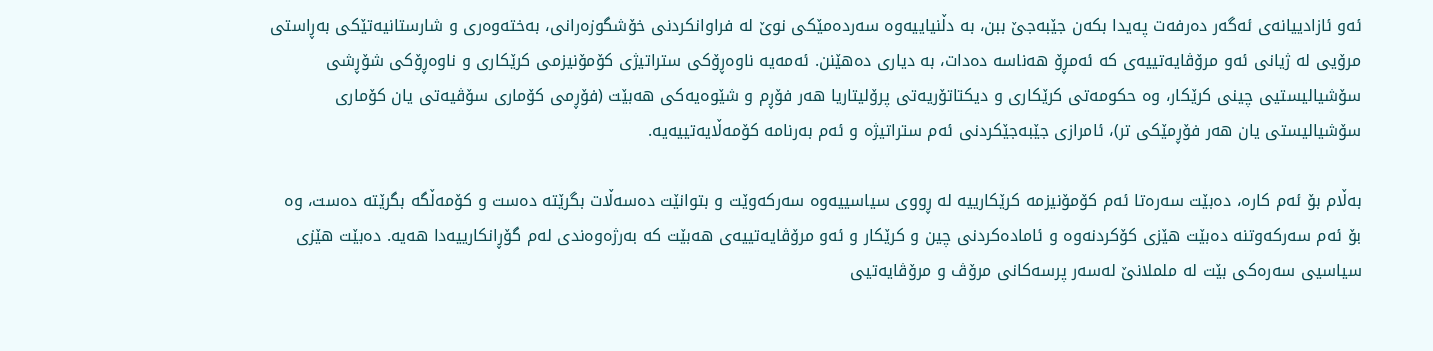ئەو ئازادییانەی ئەگەر دەرفەت پەیدا بکەن جێبەجێ ببن، بە دڵنیاییەوە سەردەمێکی نوێ لە فراوانکردنی خۆشگوزەرانی، بەختەوەری و شارستانیەتێکی بەڕاستی مرۆیی لە ژیانی ئەو مرۆڤایەتییەی کە ئەمڕۆ هەناسە دەدات، بە دیاری دەهێنن. ئەمەیە ناوەڕۆکی ستراتیژی کۆمۆنیزمی کرێکاری و ناوەڕۆکی شۆڕشی سۆشیالیستیی چینی کرێکار، وە حکومەتی کرێکاری و دیکتاتۆریەتی پرۆلیتاریا هەر فۆڕم و شێوەیەکی هەبێت (فۆڕمی کۆماری سۆڤیەتی یان کۆماری سۆشیالیستی یان هەر فۆڕمێکی تر)، ئامرازی جێبەجێکردنی ئەم ستراتیژە و ئەم بەرنامە کۆمەڵایەتییەیە.

بەڵام بۆ ئەم کارە، دەبێت سەرەتا ئەم کۆمۆنیزمە کرێکارییە لە ڕووی سیاسییەوە سەرکەوێت و بتوانێت دەسەڵات بگرێتە دەست و کۆمەڵگە بگرێتە دەست، وە بۆ ئەم سەرکەوتنە دەبێت هێزی کۆکردنەوە و ئامادەکردنی چین و کرێکار و ئەو مرۆڤایەتییەی هەبێت کە بەرژەوەندی لەم گۆڕانکارییەدا هەیە. دەبێت هێزی سیاسیی سەرەکی بێت لە ململانێ لەسەر پرسەکانی مرۆڤ و مرۆڤایەتیی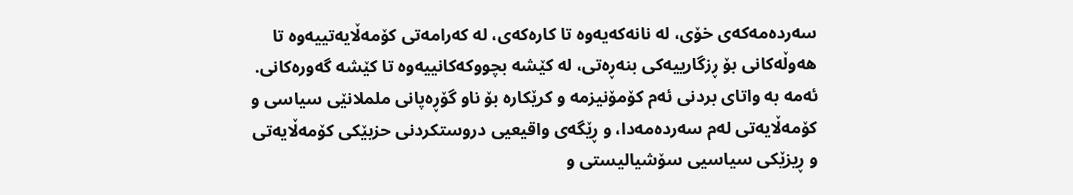سەردەمەکەی خۆی، لە نانەکەیەوە تا کارەکەی، لە کەرامەتی کۆمەڵایەتییەوە تا هەوڵەکانی بۆ ڕزگارییەکی بنەڕەتی، لە کێشە بچووکەکانییەوە تا کێشە گەورەکانی. ئەمە بە واتای بردنی ئەم کۆمۆنیزمە و کرێکارە بۆ ناو گۆڕەپانی ململانێی سیاسی و کۆمەڵایەتی لەم سەردەمەدا، و ڕێگەی واقیعیی دروستکردنی حزبێکی کۆمەڵایەتی و ڕیزێکی سیاسیی سۆشیالیستی و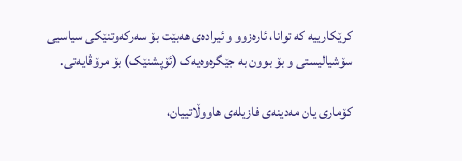کرێکارییە کە توانا، ئارەزوو و ئیرادەی هەبێت بۆ سەرکەوتنێکی سیاسیی سۆشیالیستی و بۆ بوون بە جێگرەوەیەک (ئۆپشنێک) بۆ مرۆڤایەتی.

کۆماری یان مەدینەی فازیلەی هاووڵاتییان،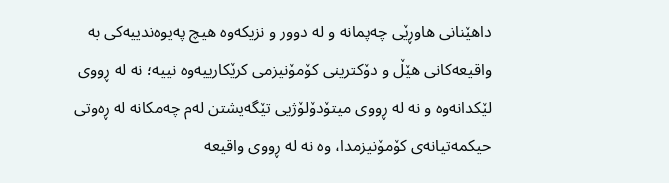داهێنانی هاوڕێی چەپمانە و لە دوور و نزیکەوە هیچ پەیوەندییەکی بە واقیعەکانی هێڵ و دۆکترینی کۆمۆنیزمی کرێکارییەوە نییە؛ نە لە ڕووی لێکدانەوە و نە لە ڕووی میتۆدۆلۆژیی تێگەیشتن لەم چەمکانە لە ڕەوتی حیکمەتیانەی کۆمۆنیزمدا، وە نە لە ڕووی واقیعە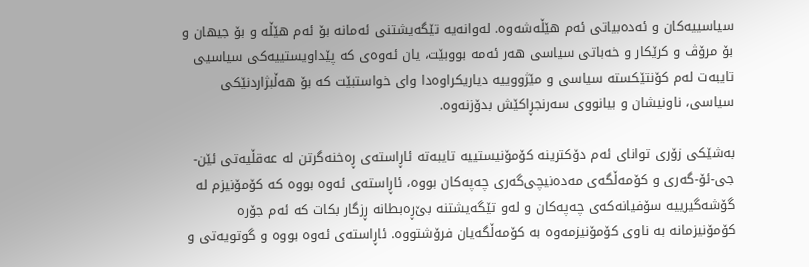سیاسییەکان و ئەدەبیاتی ئەم هێڵەشەوە. لەوانەیە تێگەیشتنی ئەمانە بۆ ئەم هێڵە و بۆ جیهان و بۆ مرۆڤ و کرێکار و خەباتی سیاسی هەر ئەمە بووبێت، یان ئەوەی کە پێداویستییەکی سیاسیی تایبەت لەم کۆنتێکستە سیاسی و مێژووییە دیاریکراوەدا وای خواستبێت کە بۆ هەڵبژاردنێکی سیاسی، ناونیشان و بیانووی سەرنجڕاکێش بدۆزنەوە.

بەشێکی زۆری توانای ئەم دۆکترینە کۆمۆنیستییە تایبەتە ئاڕاستەی ڕەخنەگرتن لە عەقڵیەتی ئێن-جی-ئۆ-گەری و کۆمەڵگەی مەدەنیچی‌گەری چەپەکان بووە، ئاڕاستەی ئەوە بووە کە کۆمۆنیزم لە گۆشەگیرییە سۆفیانەکەی چەپەکان و لەو تێگەیشتنە بێ‌ڕەبطانە ڕزگار بکات کە ئەم جۆرە کۆمۆنیزمانە بە ناوی کۆمۆنیزمەوە بە کۆمەڵگەیان فرۆشتووە. ئاڕاستەی ئەوە بووە و گوتویەتی و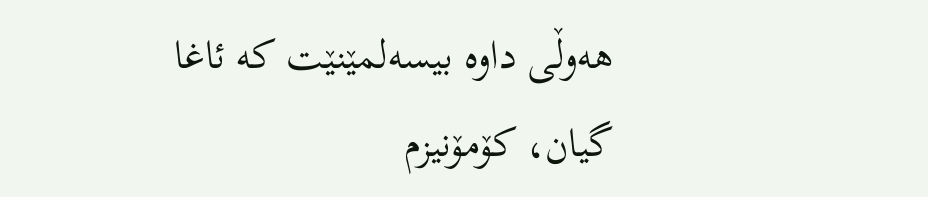هەوڵی داوە بیسەلمێنێت کە ئاغا گیان، کۆمۆنیزم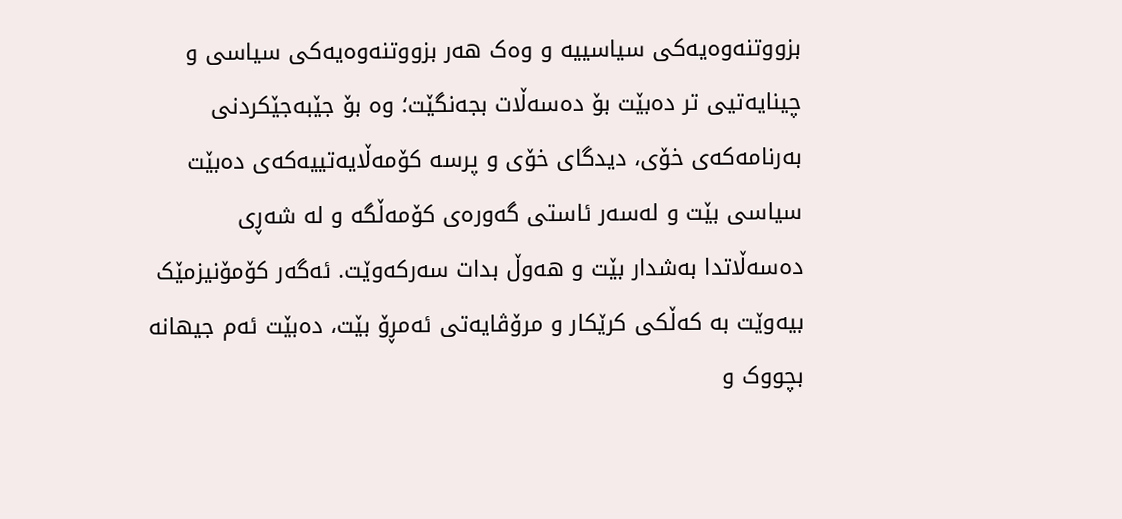بزووتنەوەیەکی سیاسییە و وەک هەر بزووتنەوەیەکی سیاسی و چینایەتیی تر دەبێت بۆ دەسەڵات بجەنگێت؛ وە بۆ جێبەجێکردنی بەرنامەکەی خۆی، دیدگای خۆی و پرسە کۆمەڵایەتییەکەی دەبێت سیاسی بێت و لەسەر ئاستی گەورەی کۆمەڵگە و لە شەڕی دەسەڵاتدا بەشدار بێت و هەوڵ بدات سەرکەوێت. ئەگەر کۆمۆنیزمێک بیەوێت بە کەڵکی کرێکار و مرۆڤایەتی ئەمڕۆ بێت، دەبێت ئەم جیهانە بچووک و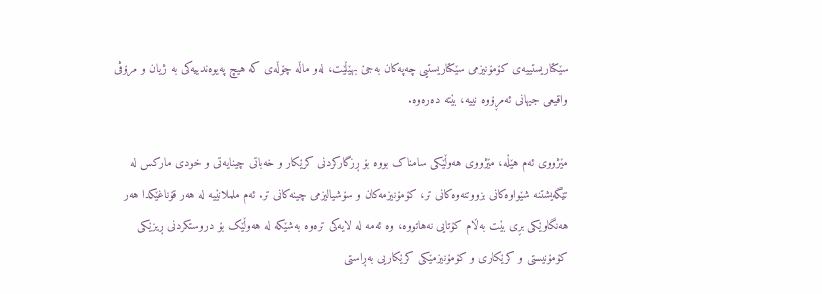سێکتاریستییەی کۆمۆنیزمی سێکتاریستیی چەپەکان بەجێ بهێڵێت، لەو ماڵە چۆڵەی کە هیچ پەیوەندییەکی بە ژیان و مرۆڤی واقیعی جیهانی ئەمڕۆوە نییە، بێتە دەرەوە.

مێژووی ئەم هێڵە، مێژووی هەوڵێکی سامناک بووە بۆ ڕزگارکردنی کرێکار و خەباتی چینایەتی و خودی مارکس لە تێگەیشتنە شێواوەکانی بزووتنەوەکانی تر، کۆمۆنیزمەکان و سۆشیالیزمی چینەکانی تر. ئەم ململانێیە لە هەر قۆناغێکدا هەر هەنگاوێکی بڕی بێت بەڵام کۆتایی نەهاتووە، وە ئەمە لە لایەکی ترەوە بەشێکە لە هەوڵێک بۆ دروستکردنی ڕیزێکی کۆمۆنیستی و کرێکاری و کۆمۆنیزمێکی کرێکاریی بەڕاستی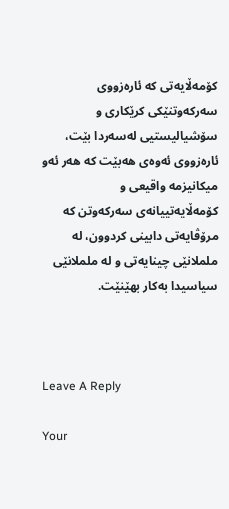کۆمەڵایەتی کە ئارەزووی سەرکەوتنێکی کرێکاری و سۆشیالیستیی لەسەردا بێت، ئارەزووی ئەوەی هەبێت کە هەر ئەو میکانیزمە واقیعی و کۆمەڵایەتییانەی سەرکەوتن کە مرۆڤایەتی دابینی کردوون، لە ململانێی چینایەتی و لە ململانێی سیاسیدا بەکار بهێنێت.



Leave A Reply

Your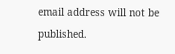email address will not be published.